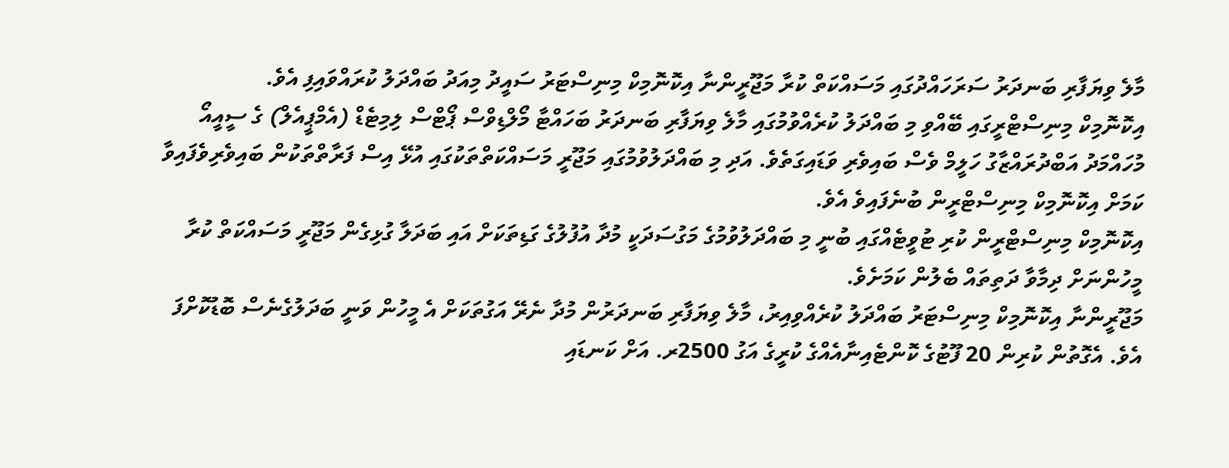މާލެ ވިޔަފާރި ބަނދަރު ސަރަހައްދުގައި މަސައްކަތް ކުރާ މަޖޫރީންނާ އިކޮނޮމިކް މިނިސްޓަރު ސައީދު މިއަދު ބައްދަލު ކުރައްވައިފި އެވެ.
އިކޮނޮމިކް މިނިސްޓްރީގައި ބޭއްވި މި ބައްދަލު ކުރެއްވުމުގައި މާލެ ވިޔަފާރި ބަނދަރު ބަހައްޓާ މޯލްޑިވްސް ޕޯޓްސް ލިމިޓެޑް (އެމްޕީއެލް) ގެ ސީއީއޯ މުހައްމަދު އަބްދުރައްޒާގު ހަލީމް ވެސް ބައިވެރި ވަޑައިގަތެވެ. އަދި މި ބައްދަލުވުމުގައި މަޖޫރީ މަސައްކަތްތަކުގައި އުޅޭ އިސް ފަރާތްތަކުން ބައިވެރިވެފައިވާ ކަމަށް އިކޮނޮމިކް މިނިސްޓްރީން ބުނެފައިވެ އެވެ.
އިކޮނޮމިކް މިނިސްޓްރީން ކުރި ޓުވީޓެއްގައި ބުނީ މި ބައްދަލުވުމުގެ މަގުސަދަކީ މުދާ އުފުލުގެ ގަޑިތަކަށް އައި ބަދަލާ ގުޅިގެން މަޖޫރީ މަސައްކަތް ކުރާ މީހުންނަށް ދިމާވާ ދަތިތައް ބެލުން ކަމަށެވެ.
މަޖޫރީންނާ އިކޮނޮމިކް މިނިސްޓަރު ބައްދަލު ކުރެއްވިއިރު، މާލެ ވިޔަފާރި ބަނދަރުން މުދާ ނެރޭ އަގުތަކަށް އެ މީހުން ވަނީ ބަދަލުގެނެސް ބޮޑުކޮށްފަ އެވެ. އެގޮތުން ކުރިން 20 ފޫޓުގެ ކޮންޓެއިނާއެއްގެ ކުރީގެ އަގު 2500ރ. އަށް ކަނޑައި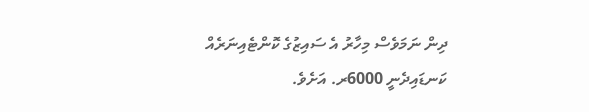ދިން ނަމަވެސް މިހާރު އެ ސައިޒުގެ ކޮންޓެއިނަރެއް ކަނޑައިދެނީ 6000ރ. އަށެވެ.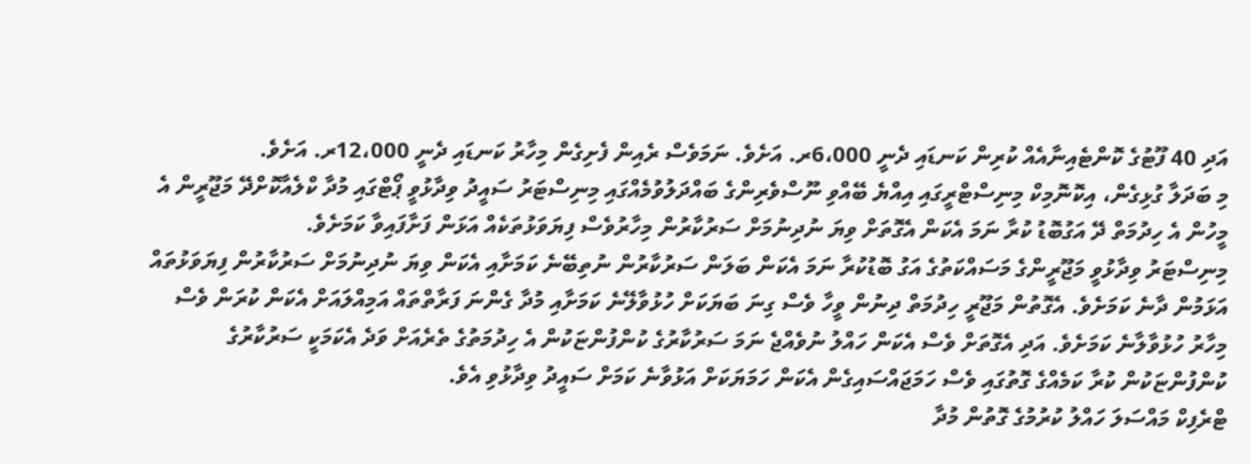އަދި 40 ފޫޓުގެ ކޮންޓެއިނާއެއް ކުރިން ކަނޑައި ދެނީ 6،000ރ. އަށެވެ. ނަމަވެސް ރެއިން ފެށިގެން މިހާރު ކަނޑައި ދެނީ 12،000ރ. އަށެވެ.
މި ބަދަލާ ގުޅިގެން، އިކޮނޮމިކް މިނިސްޓްރީގައި އިއްޔެ ބޭއްވި ނޫސްވެރިންގެ ބައްދަލުވުމެއްގައި މިނިސްޓަރު ސައީދު ވިދާޅުވީ ޕޯޓްގައި މުދާ ކްލެއާކޮށްދޭ މަޖޫރީން އެ މީހުން އެ ހިދުމަތް ދޭ އަގުބޮޑު ކުރާ ނަމަ އެކަން އެގޮތަށް ވިޔަ ނުދިނުމަށް ސަރުކާރުން މިހާރުވެސް ފިޔަވަޅުތަކެއް އަޅަން ފަށާފައިވާ ކަމަށެވެ.
މިނިސްޓަރު ވިދާޅުވީ މަޖޫރީންގެ މަސައްކަތުގެ އަގު ބޮޑުކުރާ ނަމަ އެކަން ބަލަން ސަރުކާރުން ނުތިބޭނެ ކަމަށާއި އެކަން ވިޔަ ނުދިނުމަށް ސަރުކާރުން ފިޔަވަޅުތައް އަޅަމުން ދާނެ ކަމަށެވެ. އެގޮތުން މަޖޫރީ ހިދުމަތް ދިނުން ވީހާ ވެސް ގިނަ ބަޔަކަށް ހުޅުވާލޭނެ ކަމަށާއި މުދާ ގެންނަ ފަރާތްތައް އަމިއްލައަށް އެކަން ކުރަން ވެސް މިހާރު ހުޅުވާލާނެ ކަމަށެވެ. އަދި އެގޮތަށް ވެސް އެކަން ހައްލު ނުވެއްޖެ ނަމަ ސަރުކާރުގެ ކުންފުންޏަކުން އެ ހިދުމަތުގެ ތެރެއަށް ވަދެ އެކަމަކީ ސަރުކާރުގެ ކުންފުންޏަކުން ކުރާ ކަމެއްގެ ގޮތުގައި ވެސް ހަމަޖައްސައިގެން އެކަން ހަމަޔަކަށް އަޅުވާނެ ކަމަށް ސައީދު ވިދާޅުވި އެވެ.
ޓްރެފިކް މައްސަލަ ހައްލު ކުރުމުގެ ގޮތުން މުދާ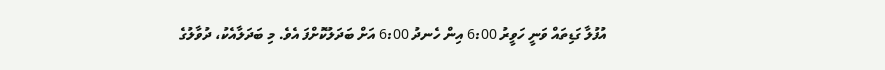އުފުލާ ގަޑިތައް ވަނީ ހަވީރު 6:00 އިން ހެނދު 6:00 އަށް ބަދަލުކޮށްފަ އެވެ. މި ބަދަލާއެކު، ދުވާލުގެ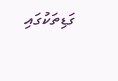ގަޑިތަކުގައި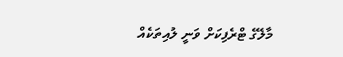މާލޭގެ ޓްރެފިކަށް ވަނީ ލުއިތަކެއް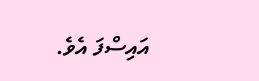އައިސްފަ އެވެ.